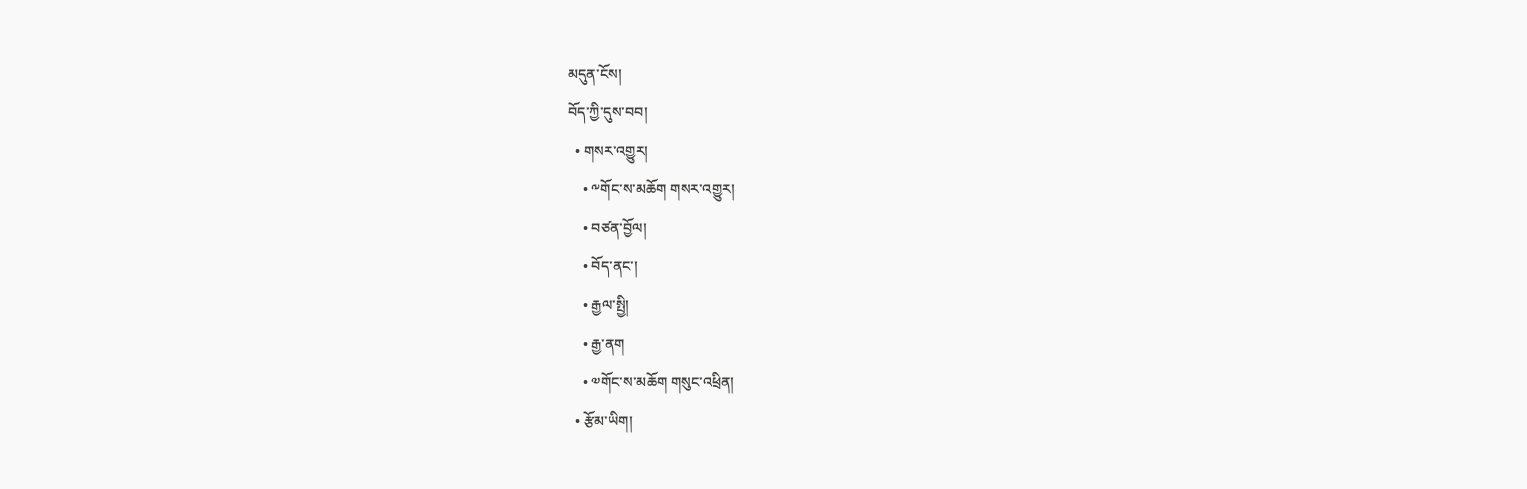མདུན་ངོས།
བོད་ཀྱི་དུས་བབ།
  • གསར་འགྱུར།
    • ༸གོང་ས་མཆོག གསར་འགྱུར།
    • བཙན་བྱོལ།
    • བོད་ནང་།
    • རྒྱལ་སྤྱི།
    • རྒྱ་ནག
    • ༧གོང་ས་མཆོག གསུང་འཕྲིན།
  • རྩོམ་ཡིག།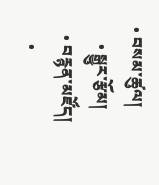• བསམ་ཚུལ།
    • སྒྱུར་རྩོམ།
  • བརྙན་མཛོད།
    •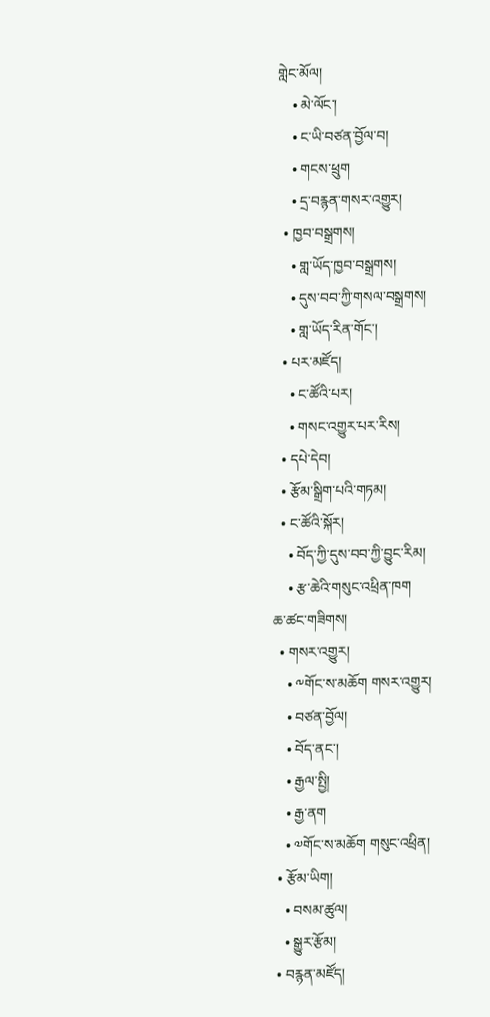གླེང་མོལ།
    • མེ་ལོང་།
    • ང་ཡི་བཙན་བྱོལ་བ།
    • གངས་ཕྲུག
    • དྲ་བརྙན་གསར་འགྱུར།
  • ཁྱབ་བསྒྲགས།
    • གླ་ཡོད་ཁྱབ་བསྒྲགས།
    • དུས་བབ་ཀྱི་གསལ་བསྒྲགས།
    • གླ་ཡོད་རིན་གོང་།
  • པར་མཛོད།
    • ང་ཚོའི་པར།
    • གསང་འགྱུར་པར་རིས།
  • དཔེ་དེབ།
  • རྩོམ་སྒྲིག་པའི་གཏམ།
  • ང་ཚོའི་སྐོར།
    • བོད་ཀྱི་དུས་བབ་ཀྱི་བྱུང་རིམ།
    • རྩ་ཆེའི་གསུང་འཕྲིན་ཁག
ཆ་ཚང་གཟིགས།
  • གསར་འགྱུར།
    • ༸གོང་ས་མཆོག གསར་འགྱུར།
    • བཙན་བྱོལ།
    • བོད་ནང་།
    • རྒྱལ་སྤྱི།
    • རྒྱ་ནག
    • ༧གོང་ས་མཆོག གསུང་འཕྲིན།
  • རྩོམ་ཡིག།
    • བསམ་ཚུལ།
    • སྒྱུར་རྩོམ།
  • བརྙན་མཛོད།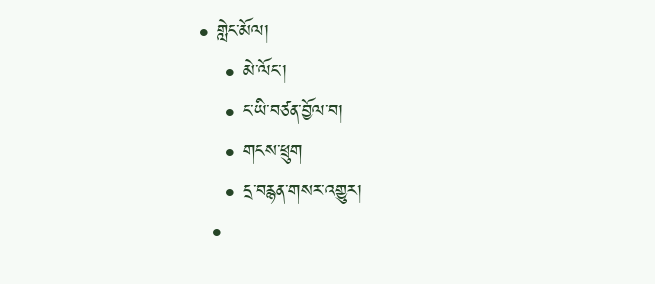• གླེང་མོལ།
    • མེ་ལོང་།
    • ང་ཡི་བཙན་བྱོལ་བ།
    • གངས་ཕྲུག
    • དྲ་བརྙན་གསར་འགྱུར།
  •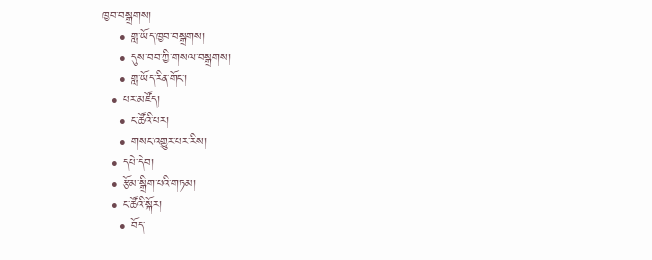ཁྱབ་བསྒྲགས།
    • གླ་ཡོད་ཁྱབ་བསྒྲགས།
    • དུས་བབ་ཀྱི་གསལ་བསྒྲགས།
    • གླ་ཡོད་རིན་གོང་།
  • པར་མཛོད།
    • ང་ཚོའི་པར།
    • གསང་འགྱུར་པར་རིས།
  • དཔེ་དེབ།
  • རྩོམ་སྒྲིག་པའི་གཏམ།
  • ང་ཚོའི་སྐོར།
    • བོད་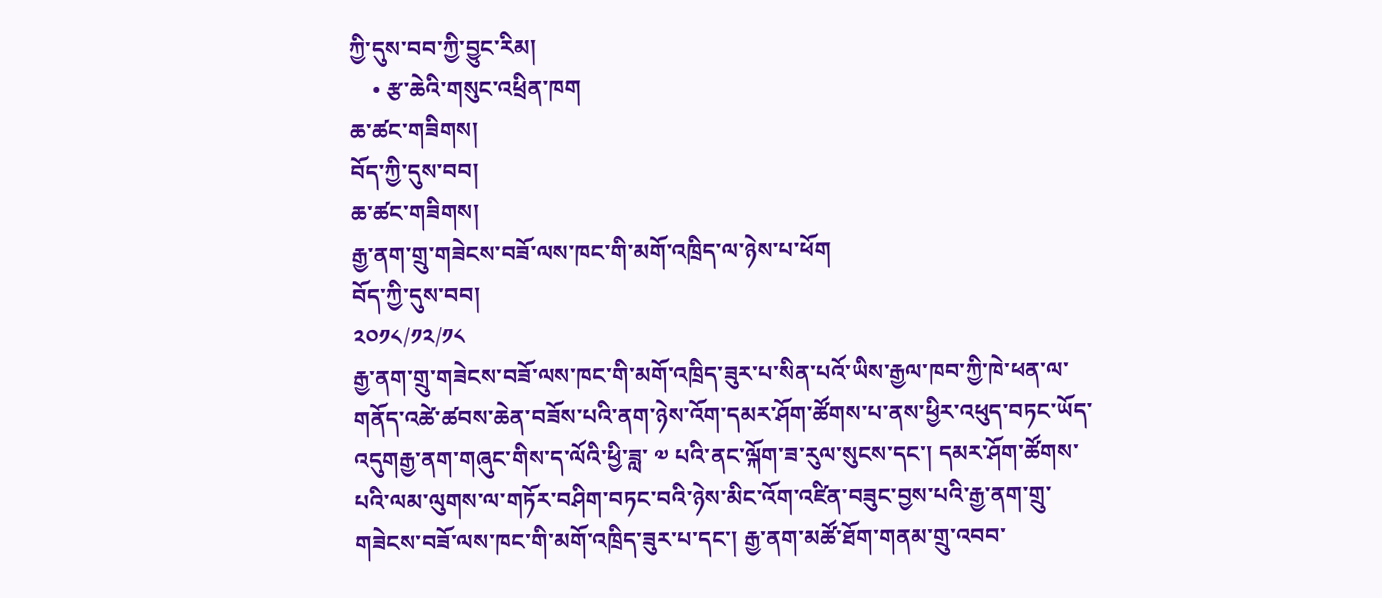ཀྱི་དུས་བབ་ཀྱི་བྱུང་རིམ།
    • རྩ་ཆེའི་གསུང་འཕྲིན་ཁག
ཆ་ཚང་གཟིགས།
བོད་ཀྱི་དུས་བབ།
ཆ་ཚང་གཟིགས།
རྒྱ་ནག་གྲུ་གཟེངས་བཟོ་ལས་ཁང་གི་མགོ་འཁྲིད་ལ་ཉེས་པ་ཕོག
བོད་ཀྱི་དུས་བབ།
༢༠༡༨/༡༢/༡༨
རྒྱ་ནག་གྲུ་གཟེངས་བཟོ་ལས་ཁང་གི་མགོ་འཁྲིད་ཟུར་པ་སིན་པའོ་ཡིས་རྒྱལ་ཁབ་ཀྱི་ཁེ་ཕན་ལ་གནོད་འཚེ་ཚབས་ཆེན་བཟོས་པའི་ནག་ཉེས་འོག་དམར་ཤོག་ཚོགས་པ་ནས་ཕྱིར་འཕུད་བཏང་ཡོད་འདུགརྒྱ་ནག་གཞུང་གིས་ད་ལོའི་ཕྱི་ཟླ་ ༧ པའི་ནང་ལྐོག་ཟ་རུལ་སུངས་དང་། དམར་ཤོག་ཚོགས་པའི་ལམ་ལུགས་ལ་གཏོར་བཤིག་བཏང་བའི་ཉེས་མིང་འོག་འཛིན་བཟུང་བྱས་པའི་རྒྱ་ནག་གྲུ་གཟེངས་བཟོ་ལས་ཁང་གི་མགོ་འཁྲིད་ཟུར་པ་དང་། རྒྱ་ནག་མཚོ་ཐོག་གནམ་གྲུ་འབབ་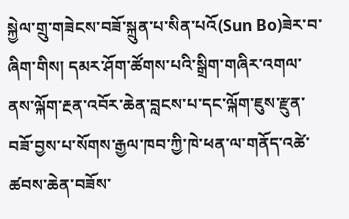སྐྱེལ་གྲུ་གཟེངས་བཟོ་སྐྲུན་པ་སིན་པའོ(Sun Bo)ཟེར་བ་ཞིག་གིས། དམར་ཤོག་ཚོགས་པའི་སྒྲིག་གཞིར་འགལ་ནས་ལྐོག་རྔན་འབོར་ཆེན་བླངས་པ་དང་ལྐོག་ཇུས་རྫུན་བཟོ་བྱས་པ་སོགས་རྒྱལ་ཁབ་ཀྱི་ཁེ་ཕན་ལ་གནོད་འཚེ་ཚབས་ཆེན་བཟོས་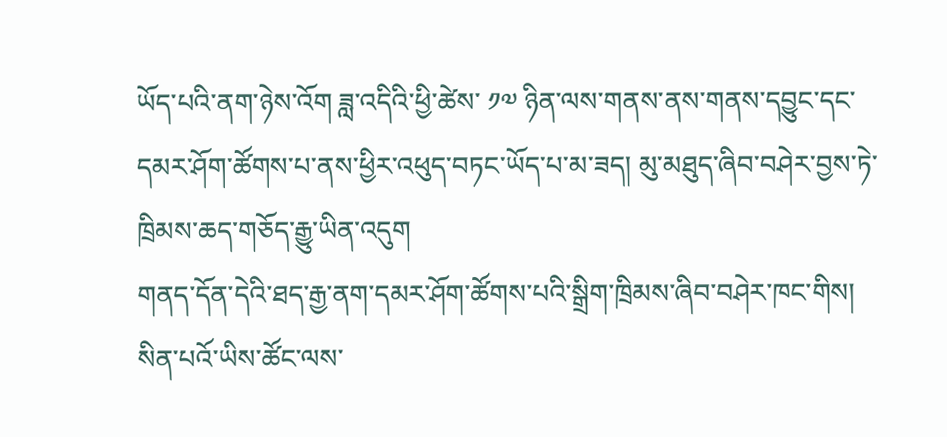ཡོད་པའི་ནག་ཉེས་འོག ཟླ་འདིའི་ཕྱི་ཚེས་ ༡༧ ཉིན་ལས་གནས་ནས་གནས་དབྱུང་དང་དམར་ཤོག་ཚོགས་པ་ནས་ཕྱིར་འཕུད་བཏང་ཡོད་པ་མ་ཟད། མུ་མཐུད་ཞིབ་བཤེར་བྱས་ཏེ་ཁྲིམས་ཆད་གཅོད་རྒྱུ་ཡིན་འདུག
གནད་དོན་དེའི་ཐད་རྒྱ་ནག་དམར་ཤོག་ཚོགས་པའི་སྒྲིག་ཁྲིམས་ཞིབ་བཤེར་ཁང་གིས། སིན་པའོ་ཡིས་ཚོང་ལས་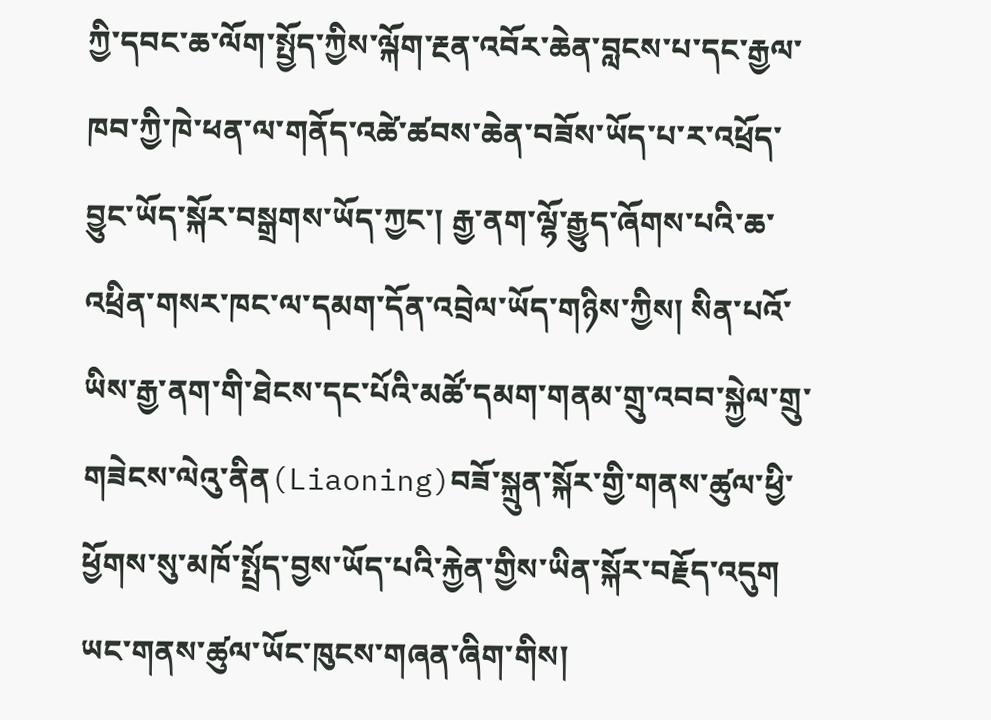ཀྱི་དབང་ཆ་ལོག་སྤྱོད་ཀྱིས་ལྐོག་རྔན་འབོར་ཆེན་བླངས་པ་དང་རྒྱལ་ཁབ་ཀྱི་ཁེ་ཕན་ལ་གནོད་འཚེ་ཚབས་ཆེན་བཟོས་ཡོད་པ་ར་འཕྲོད་བྱུང་ཡོད་སྐོར་བསྒྲགས་ཡོད་ཀྱང་། རྒྱ་ནག་ལྷོ་རྒྱུད་ཞོགས་པའི་ཆ་འཕྲིན་གསར་ཁང་ལ་དམག་དོན་འབྲེལ་ཡོད་གཉིས་ཀྱིས། སིན་པའོ་ཡིས་རྒྱ་ནག་གི་ཐེངས་དང་པོའི་མཚོ་དམག་གནམ་གྲུ་འབབ་སྐྱེལ་གྲུ་གཟེངས་ལེའུ་ནིན(Liaoning)བཟོ་སྐྲུན་སྐོར་གྱི་གནས་ཚུལ་ཕྱི་ཕྱོགས་སུ་མཁོ་སྤྲོད་བྱས་ཡོད་པའི་རྐྱེན་གྱིས་ཡིན་སྐོར་བརྗོད་འདུག
ཡང་གནས་ཚུལ་ཡོང་ཁུངས་གཞན་ཞིག་གིས།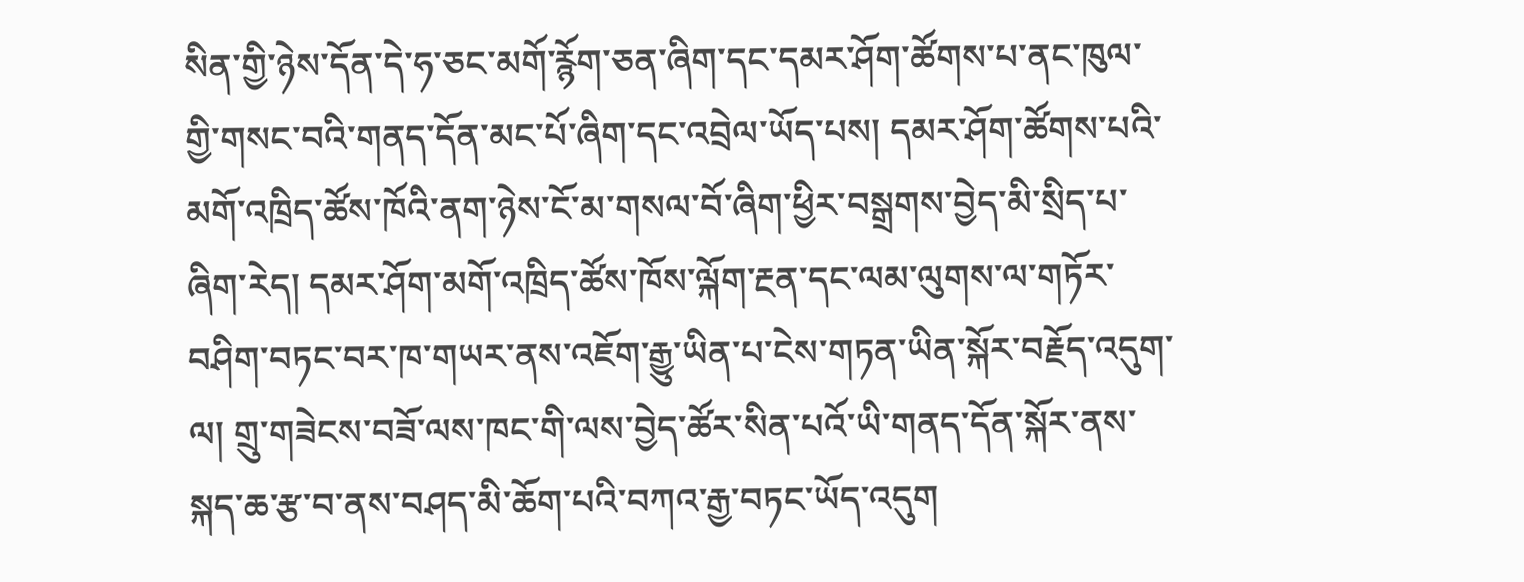སིན་གྱི་ཉེས་དོན་དེ་ཧ་ཅང་མགོ་རྙོག་ཅན་ཞིག་དང་དམར་ཤོག་ཚོགས་པ་ནང་ཁུལ་གྱི་གསང་བའི་གནད་དོན་མང་པོ་ཞིག་དང་འབྲེལ་ཡོད་པས། དམར་ཤོག་ཚོགས་པའི་མགོ་འཁྲིད་ཚོས་ཁོའི་ནག་ཉེས་ངོ་མ་གསལ་བོ་ཞིག་ཕྱིར་བསྒྲགས་བྱེད་མི་སྲིད་པ་ཞིག་རེད། དམར་ཤོག་མགོ་འཁྲིད་ཚོས་ཁོས་ལྐོག་རྔན་དང་ལམ་ལུགས་ལ་གཏོར་བཤིག་བཏང་བར་ཁ་གཡར་ནས་འཇོག་རྒྱུ་ཡིན་པ་ངེས་གཏན་ཡིན་སྐོར་བརྗོད་འདུག་ལ། གྲུ་གཟེངས་བཟོ་ལས་ཁང་གི་ལས་བྱེད་ཚོར་སིན་པའོ་ཡི་གནད་དོན་སྐོར་ནས་སྐད་ཆ་རྩ་བ་ནས་བཤད་མི་ཆོག་པའི་བཀའ་རྒྱ་བཏང་ཡོད་འདུག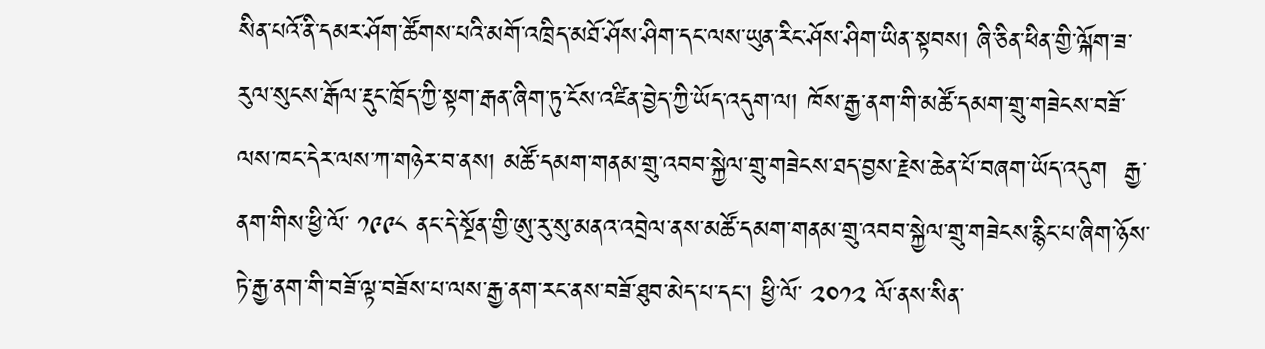སིན་པའོ་ནི་དམར་ཤོག་ཚོགས་པའི་མགོ་འཁྲིད་མཐོ་ཤོས་ཤིག་དང་ལས་ཡུན་རིང་ཤོས་ཤིག་ཡིན་སྟབས། ཞི་ཅིན་ཕིན་གྱི་ལྐོག་ཟ་རུལ་སུངས་རྒོལ་རྡུང་ཁྲོད་ཀྱི་སྟག་རྒན་ཞིག་ཏུ་ངོས་འཛིན་བྱེད་ཀྱི་ཡོད་འདུག་ལ། ཁོས་རྒྱ་ནག་གི་མཚོ་དམག་གྲུ་གཟེངས་བཟོ་ལས་ཁང་དེར་ལས་ཀ་གཉེར་བ་ནས། མཚོ་དམག་གནམ་གྲུ་འབབ་སྐྱེལ་གྲུ་གཟེངས་ཐད་བྱས་རྗེས་ཆེན་པོ་བཞག་ཡོད་འདུག  རྒྱ་ནག་གིས་ཕྱི་ལོ་ ༡༩༩༨ ནང་དེ་སྔོན་གྱི་ཨུ་རུ་སུ་མནའ་འབྲེལ་ནས་མཚོ་དམག་གནམ་གྲུ་འབབ་སྐྱེལ་གྲུ་གཟེངས་རྙིང་པ་ཞིག་ཉོས་ཏེ་རྒྱ་ནག་གི་བཟོ་ལྟ་བཟོས་པ་ལས་རྒྱ་ནག་རང་ནས་བཟོ་ཐུབ་མེད་པ་དང་། ཕྱི་ལོ་ ༢༠༡༢ ལོ་ནས་སིན་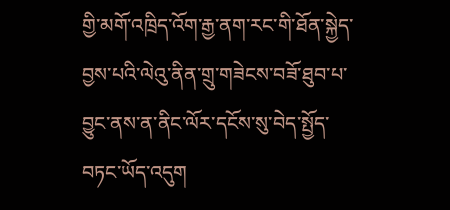གྱི་མགོ་འཁྲིད་འོག་རྒྱ་ནག་རང་གི་ཐོན་སྐྱེད་བྱས་པའི་ལེའུ་ནིན་གྲུ་གཟེངས་བཟོ་ཐུབ་པ་བྱུང་ནས་ན་ནིང་ལོར་དངོས་སུ་བེད་སྤྱོད་བཏང་ཡོད་འདུག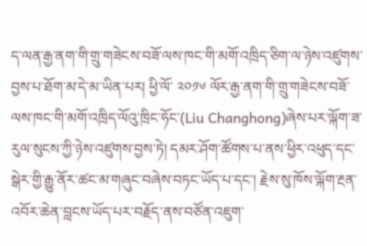ད་ལན་རྒྱ་ནག་གི་གྲུ་གཟེངས་བཟོ་ལས་ཁང་གི་མགོ་འཁྲིད་ཅིག་ལ་ཉེས་འཛུགས་བྱས་པ་ཐོག་མ་དེ་མ་ཡིན་པར། ཕྱི་ལོ་ ༢༠༡༦ ལོར་རྒྱ་ནག་གི་གྲུ་གཟེངས་བཟོ་ལས་ཁང་གི་མགོ་འཁྲིད་ལོའུ་ཁྲིང་ཧོང་(Liu Changhong)ཞེས་པར་ལྐོག་ཟ་རུལ་སུངས་ཀྱི་ཉེས་འཛུགས་བྱས་ཏེ། དམར་ཤོག་ཚོགས་པ་ནས་ཕྱིར་འཕུད་དང་སྒེར་གྱི་རྒྱུ་ནོར་ཚང་མ་གཞུང་བཞེས་བཏང་ཡོད་པ་དང་། རྗེས་སུ་ཁོས་ལྐོག་རྔན་འབོར་ཆེན་བླངས་ཡོད་པར་བརྗོད་ནས་བཙོན་འཇུག་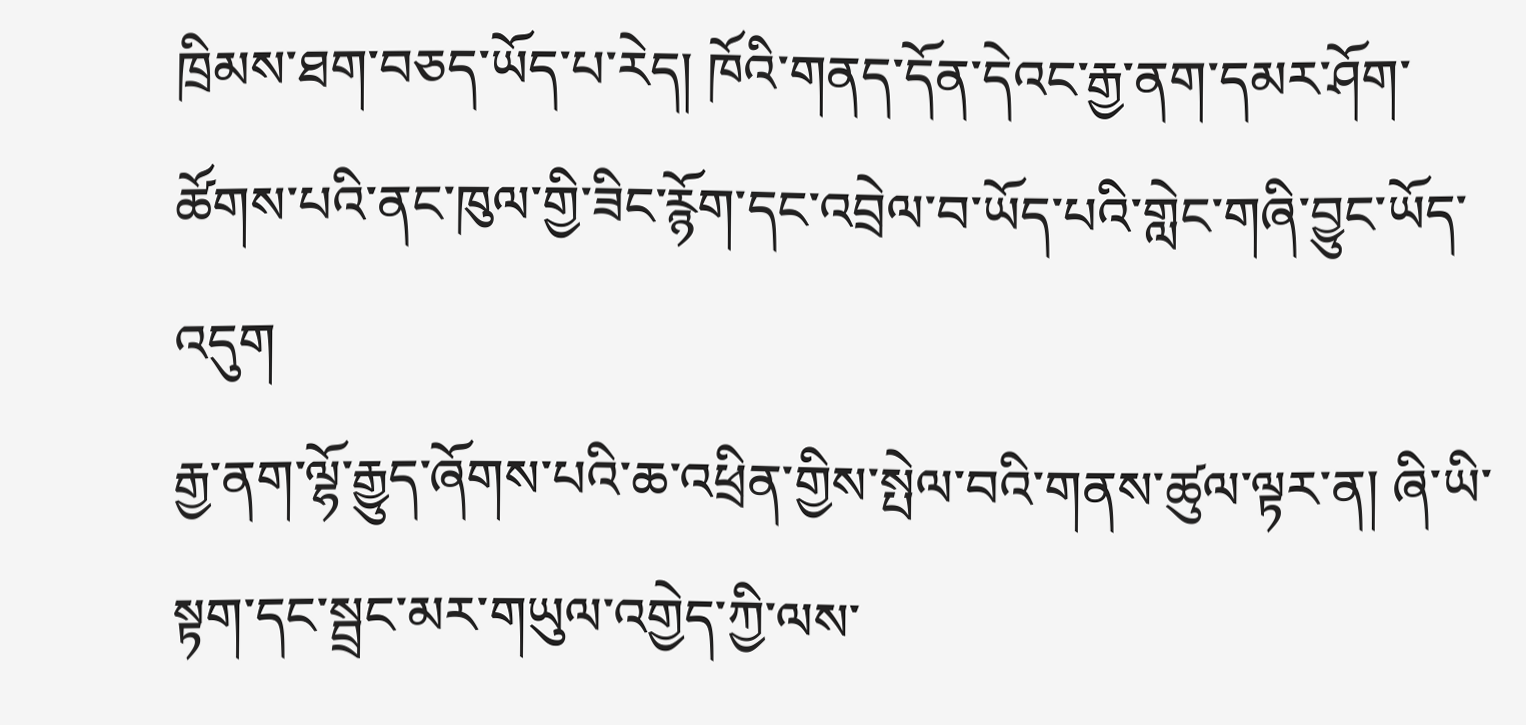ཁྲིམས་ཐག་བཅད་ཡོད་པ་རེད། ཁོའི་གནད་དོན་དེའང་རྒྱ་ནག་དམར་ཤོག་ཚོགས་པའི་ནང་ཁུལ་གྱི་ཟིང་རྙོག་དང་འབྲེལ་བ་ཡོད་པའི་གླེང་གཞི་བྱུང་ཡོད་འདུག
རྒྱ་ནག་ལྷོ་རྒྱུད་ཞོགས་པའི་ཆ་འཕྲིན་གྱིས་སྤེལ་བའི་གནས་ཚུལ་ལྟར་ན། ཞི་ཡི་སྟག་དང་སྦྲང་མར་གཡུལ་འགྱེད་ཀྱི་ལས་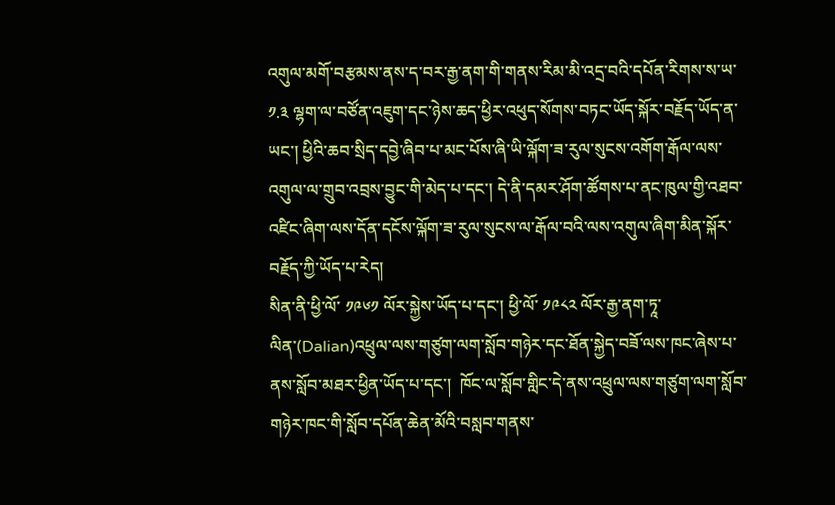འགུལ་མགོ་བརྩམས་ནས་ད་བར་རྒྱ་ནག་གི་གནས་རིམ་མི་འདྲ་བའི་དཔོན་རིགས་ས་ཡ་ ༡.༣ ལྷག་ལ་བཙོན་འཇུག་དང་ཉེས་ཆད་ཕྱིར་འཕུད་སོགས་བཏང་ཡོད་སྐོར་བརྗོད་ཡོད་ན་ཡང་། ཕྱིའི་ཆབ་སྲིད་དབྱེ་ཞིབ་པ་མང་པོས་ཞི་ཡི་ལྐོག་ཟ་རུལ་སུངས་འགོག་རྒོལ་ལས་འགུལ་ལ་གྲུབ་འབྲས་བྱུང་གི་མེད་པ་དང་། དེ་ནི་དམར་ཤོག་ཚོགས་པ་ནང་ཁུལ་གྱི་འཐབ་འཛིང་ཞིག་ལས་དོན་དངོས་ལྐོག་ཟ་རུལ་སུངས་ལ་རྒོལ་བའི་ལས་འགུལ་ཞིག་མིན་སྐོར་བརྗོད་ཀྱི་ཡོད་པ་རེད།
སིན་ནི་ཕྱི་ལོ་ ༡༩༦༡ ལོར་སྐྱེས་ཡོད་པ་དང་། ཕྱི་ལོ་ ༡༩༨༢ ལོར་རྒྱ་ནག་ཏཱ་ལིན་(Dalian)འཕྲུལ་ལས་གཙུག་ལག་སློབ་གཉེར་དང་ཐོན་སྐྱེད་བཟོ་ལས་ཁང་ཞེས་པ་ནས་སློབ་མཐར་ཕྱིན་ཡོད་པ་དང་།  ཁོང་ལ་སློབ་གླིང་དེ་ནས་འཕྲུལ་ལས་གཙུག་ལག་སློབ་གཉེར་ཁང་གི་སློབ་དཔོན་ཆེན་མོའི་བསླབ་གནས་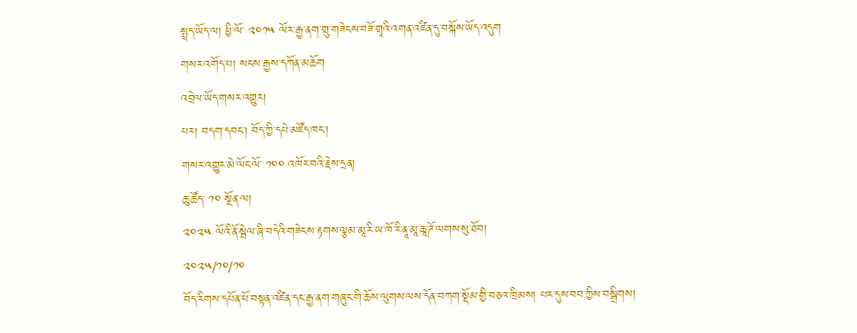སྤྲད་ཡོད་ལ། ཕྱི་ལོ་ ༢༠༡༥ ལོར་རྒྱ་ནག་གྲུ་གཟེངས་བཟོ་གྲྭའི་འགན་འཛིན་དུ་བསྐོས་ཡོད་འདུག
གསར་འགོད་པ། སངས་རྒྱས་དཀོན་མཆོག
འབྲེལ་ཡོད་གསར་འགྱུར།
པར། བདག་དབང་། བོད་ཀྱི་དཔེ་མཛོད་ཁང་།
གསར་འགྱུར་མེ་ལོང་ལོ་ ༡༠༠ འཁོར་བའི་རྗེས་དྲན།
ཆུ་ཚོད་ ༡༠ སྔོན་ལ།
༢༠༢༥ ལོའི་ནོ་སྦེལ་ཞི་བདེའི་གཟེངས་རྟགས་ལྕམ་མཱ་རི་ཡ་ཁོ་རི་ནཱ་མཱ་ཆཱ་ཌོ་ལགས་སུ་ཐོབ།
༢༠༢༥/༡༠/༡༠
བོད་རིགས་དཔོན་པོ་བསྟན་འཛིན་དང་རྒྱ་ནག་གཞུང་གི་ཆོས་ལུགས་ལས་དོན་བཀག་སྡོམ་གྱི་བཅའ་ཁྲིམས། པར་དུས་བབ་ཀྱིས་བསྒྲིགས།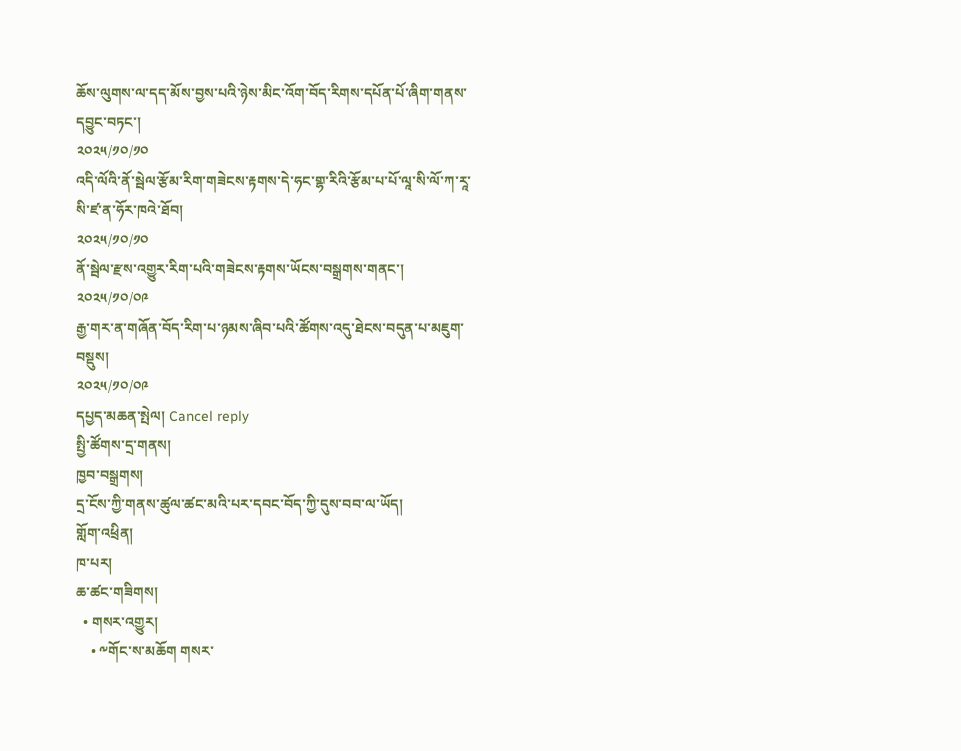ཆོས་ལུགས་ལ་དད་མོས་བྱས་པའི་ཉེས་མིང་འོག་བོད་རིགས་དཔོན་པོ་ཞིག་གནས་དབྱུང་བཏང་།
༢༠༢༥/༡༠/༡༠
འདི་ལོའི་ནོ་སྦེལ་རྩོམ་རིག་གཟེངས་རྟགས་དེ་ཧང་གྷ་རིའི་རྩོམ་པ་པོ་ལཱ་སི་ལོ་ཀ་རཱ་སི་ཛ་ན་ཧོར་ཁའེ་ཐོབ།
༢༠༢༥/༡༠/༡༠
ནོ་སྦེལ་རྫས་འགྱུར་རིག་པའི་གཟེངས་རྟགས་ཡོངས་བསྒྲགས་གནང་།
༢༠༢༥/༡༠/༠༩
རྒྱ་གར་ན་གཞོན་བོད་རིག་པ་ཉམས་ཞིབ་པའི་ཚོགས་འདུ་ཐེངས་བདུན་པ་མཇུག་བསྡུས།
༢༠༢༥/༡༠/༠༩
དཔྱད་མཆན་སྤེལ། Cancel reply
སྤྱི་ཚོགས་དྲ་གནས།
ཁྱབ་བསྒྲགས།
དྲ་ངོས་ཀྱི་གནས་ཚུལ་ཚང་མའི་པར་དབང་བོད་ཀྱི་དུས་བབ་ལ་ཡོད།
གློག་འཕྲིན།
ཁ་པར།
ཆ་ཚང་གཟིགས།
  • གསར་འགྱུར།
    • ༸གོང་ས་མཆོག གསར་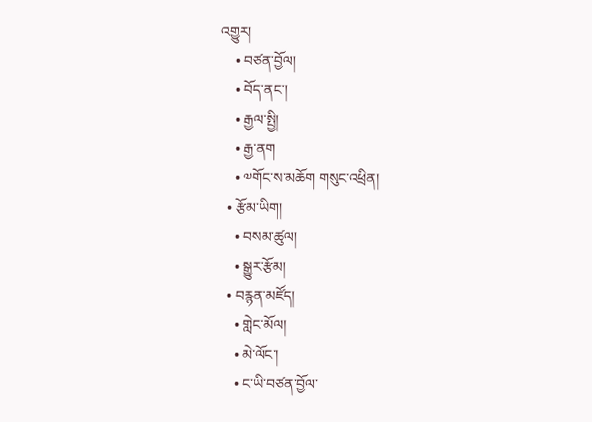འགྱུར།
    • བཙན་བྱོལ།
    • བོད་ནང་།
    • རྒྱལ་སྤྱི།
    • རྒྱ་ནག
    • ༧གོང་ས་མཆོག གསུང་འཕྲིན།
  • རྩོམ་ཡིག།
    • བསམ་ཚུལ།
    • སྒྱུར་རྩོམ།
  • བརྙན་མཛོད།
    • གླེང་མོལ།
    • མེ་ལོང་།
    • ང་ཡི་བཙན་བྱོལ་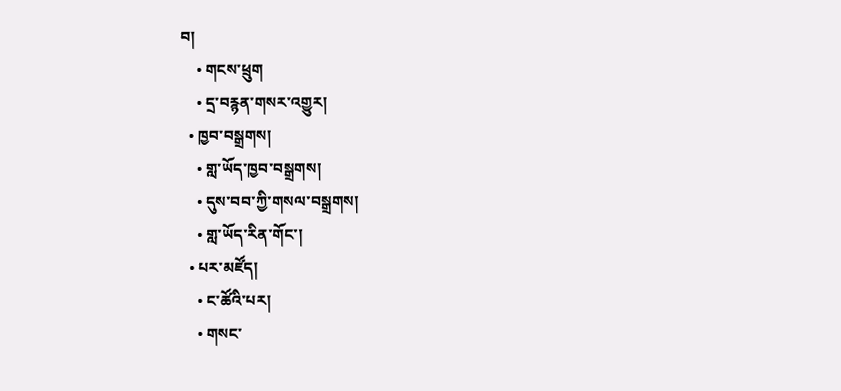བ།
    • གངས་ཕྲུག
    • དྲ་བརྙན་གསར་འགྱུར།
  • ཁྱབ་བསྒྲགས།
    • གླ་ཡོད་ཁྱབ་བསྒྲགས།
    • དུས་བབ་ཀྱི་གསལ་བསྒྲགས།
    • གླ་ཡོད་རིན་གོང་།
  • པར་མཛོད།
    • ང་ཚོའི་པར།
    • གསང་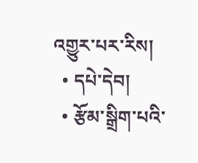འགྱུར་པར་རིས།
  • དཔེ་དེབ།
  • རྩོམ་སྒྲིག་པའི་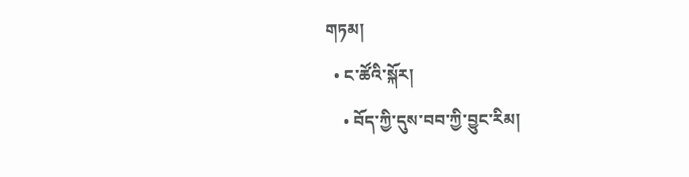གཏམ།
  • ང་ཚོའི་སྐོར།
    • བོད་ཀྱི་དུས་བབ་ཀྱི་བྱུང་རིམ།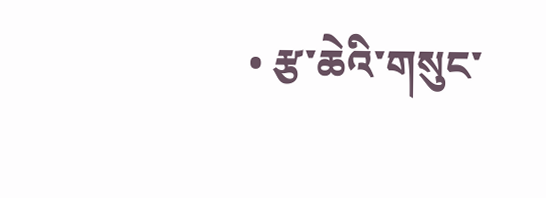• རྩ་ཆེའི་གསུང་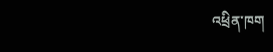འཕྲིན་ཁག